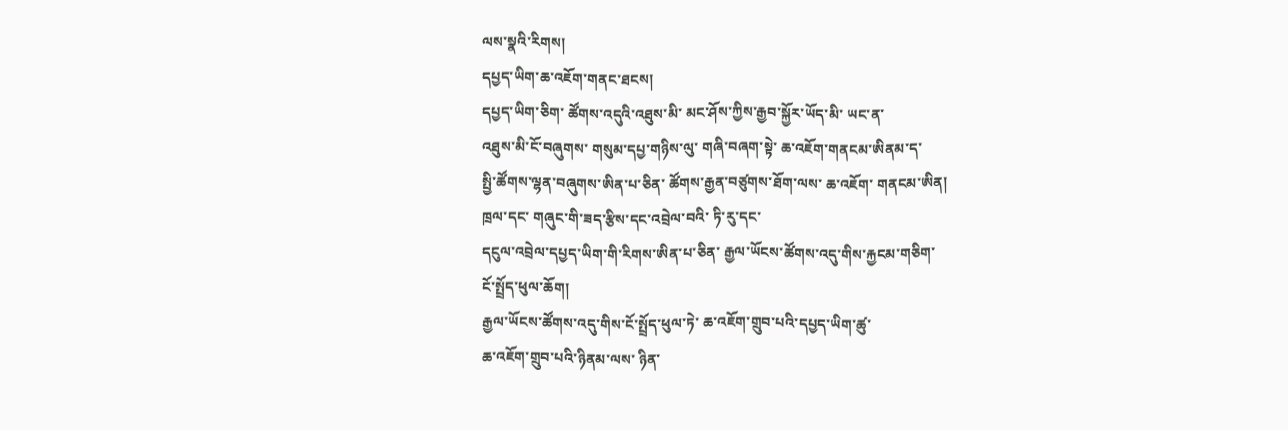ལས་སྣའི་རིགས།
དཔྱད་ཡིག་ཆ་འཇོག་གནང་ཐངས།
དཔྱད་ཡིག་ཅིག་ ཚོགས་འདུའི་འཐུས་མི་ མང་ཤོས་ཀྱིས་རྒྱབ་སྐྱོར་ཡོད་མི་ ཡང་ན་
འཐུས་མི་ངོ་བཞུགས་ གསུམ་དཔྱ་གཉིས་ལུ་ གཞི་བཞག་སྟེ་ ཆ་འཇོག་གནངམ་ཨིནམ་ད་
སྤྱི་ཚོགས་ལྷན་བཞུགས་ཨིན་པ་ཅིན་ ཚོགས་རྒྱན་བཙུགས་ཐོག་ལས་ ཆ་འཇོག་ གནངམ་ཨིན།
ཁྲལ་དང་ གཞུང་གི་ཟད་རྩིས་དང་འབྲེལ་བའི་ ཏི་རུ་དང་
དངུལ་འབྲེལ་དཔྱད་ཡིག་གི་རིགས་ཨིན་པ་ཅིན་ རྒྱལ་ཡོངས་ཚོགས་འདུ་གིས་རྐྱངམ་གཅིག་
ངོ་སྤྲོད་ཕུལ་ཆོག།
རྒྱལ་ཡོངས་ཚོགས་འདུ་གིས་ངོ་སྤྲོད་ཕུལ་ཏེ་ ཆ་འཇོག་གྲུབ་པའི་དཔྱད་ཡིག་ཚུ་
ཆ་འཇོག་གྲུབ་པའི་ཉིནམ་ལས་ ཉིན་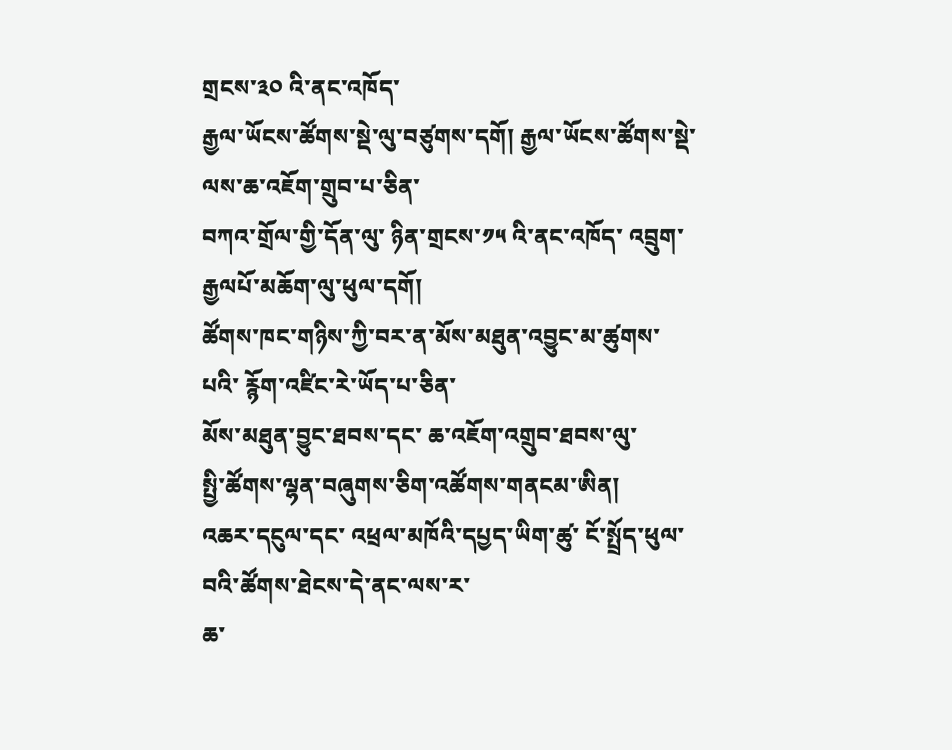གྲངས་༣༠ འི་ནང་འཁོད་
རྒྱལ་ཡོངས་ཚོགས་སྡེ་ལུ་བཙུགས་དགོ། རྒྱལ་ཡོངས་ཚོགས་སྡེ་ལས་ཆ་འཇོག་གྲུབ་པ་ཅིན་
བཀའ་གྲོལ་གྱི་དོན་ལུ་ ཉིན་གྲངས་༡༥ འི་ནང་འཁོད་ འབྲུག་རྒྱལཔོ་མཆོག་ལུ་ཕུལ་དགོ།
ཚོགས་ཁང་གཉིས་ཀྱི་བར་ན་མོས་མཐུན་འབྱུང་མ་ཚུགས་པའི་ རྙོག་འཛིང་རེ་ཡོད་པ་ཅིན་
མོས་མཐུན་བྱུང་ཐབས་དང་ ཆ་འཇོག་འགྲུབ་ཐབས་ལུ་
སྤྱི་ཚོགས་ལྷན་བཞུགས་ཅིག་འཚོགས་གནངམ་ཨིན།
འཆར་དངུལ་དང་ འཕྲལ་མཁོའི་དཔྱད་ཡིག་ཚུ་ ངོ་སྤྲོད་ཕུལ་བའི་ཚོགས་ཐེངས་དེ་ནང་ལས་ར་
ཆ་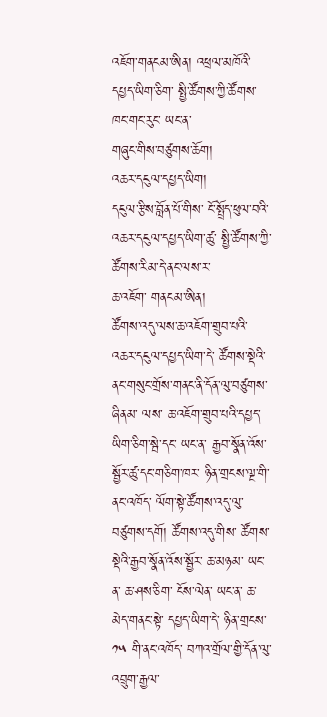འཇོག་གནངམ་ཨིན། འཕྲལ་མཁོའི་དཔྱད་ཡིག་ཅིག་ སྤྱི་ཚོགས་ཀྱི་ཚོགས་ཁང་གང་རུང་ ཡང་ན་
གཞུང་གིས་བཙུགས་ཆོག།
འཆར་དངུལ་དཔྱད་ཡིག།
དངུལ་རྩིས་བློན་པོ་གིས་ ངོ་སྤྲོད་ཕུལ་བའི་འཆར་དངུལ་དཔྱད་ཡིག་ཚུ་ སྤྱི་ཚོགས་ཀྱི་ཚོགས་རིམ་དེ་ནང་ལས་ར་
ཆ་འཇོག་ གནངམ་ཨིན།
ཚོགས་འདུ་ལས་ཆ་འཇོག་གྲུབ་པའི་ འཆར་དངུལ་དཔྱད་ཡིག་དེ་ ཚོགས་སྡེའི་ནང་གསུང་གྲོས་གནང་ནི་དོན་ལུ་བཙུགས་ཞིནམ་ ལས་ ཆ་འཇོག་གྲུབ་པའི་དཔྱད་ཡིག་ཅིག་སྦེ་དང་ ཡང་ན་ རྒྱབ་སྣོན་འོས་སྦྱོར་ཚུ་དང་གཅིག་ཁར་ ཉིན་གྲངས་ལྔ་གི་ནང་འཁོད་ ལོག་སྟེ་ཚོགས་འདུ་ལུ་བཙུགས་དགོ། ཚོགས་འདུ་གིས་ ཚོགས་སྡེའི་རྒྱབ་སྣོན་འོས་སྦྱོར་ ཆ་མཉམ་ ཡང་ན་ ཆ་ཤས་ཅིག་ ངོས་ལེན་ ཡང་ན་ ཆ་མེད་གནང་སྟེ་ དཔྱད་ཡིག་དེ་ ཉིན་གྲངས་༡༥ གི་ནང་འཁོད་ བཀའ་གྲོལ་གྱི་དོན་ལུ་ འབྲུག་རྒྱལ་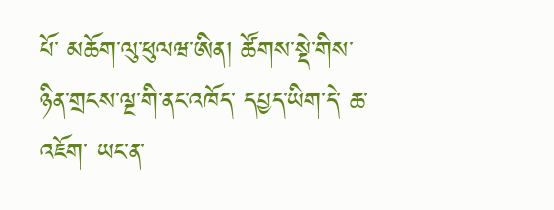པོ་ མཆོག་ལུ་ཕུལཝ་ཨིན། ཚོགས་སྡེ་གིས་ ཉིན་གྲངས་ལྔ་གི་ནང་འཁོད་ དཔྱད་ཡིག་དེ་ ཆ་འཇོག་ ཡང་ན་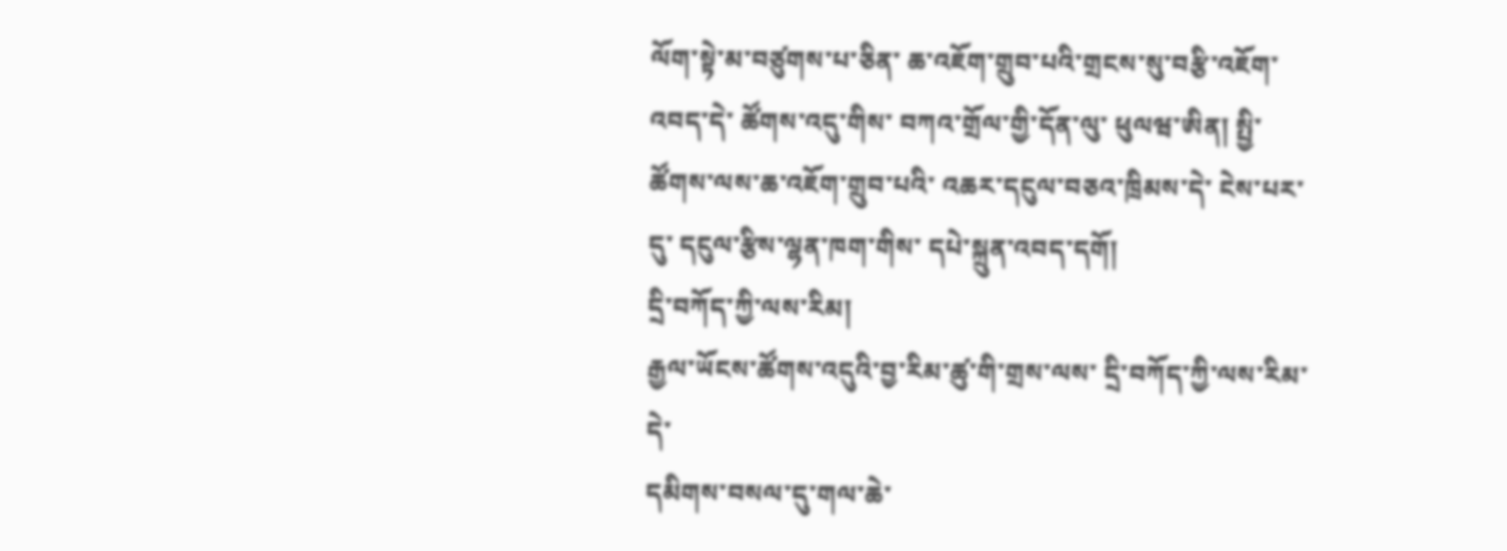ལོག་སྟེ་མ་བཙུགས་པ་ཅིན་ ཆ་འཇོག་གྲུབ་པའི་གྲངས་སུ་བརྩི་འཇོག་འབད་དེ་ ཚོགས་འདུ་གིས་ བཀའ་གྲོལ་གྱི་དོན་ལུ་ ཕུལཝ་ཨིན། སྤྱི་ཚོགས་ལས་ཆ་འཇོག་གྲུབ་པའི་ འཆར་དངུལ་བཅའ་ཁྲིམས་དེ་ ངེས་པར་དུ་ དངུལ་རྩིས་ལྷན་ཁག་གིས་ དཔེ་སྐྲུན་འབད་དགོ།
དྲི་བཀོད་ཀྱི་ལས་རིམ།
རྒྱལ་ཡོངས་ཚོགས་འདུའི་བྱ་རིམ་ཚུ་གི་གྲས་ལས་ དྲི་བཀོད་ཀྱི་ལས་རིམ་དེ་
དམིགས་བསལ་དུ་གལ་ཆེ་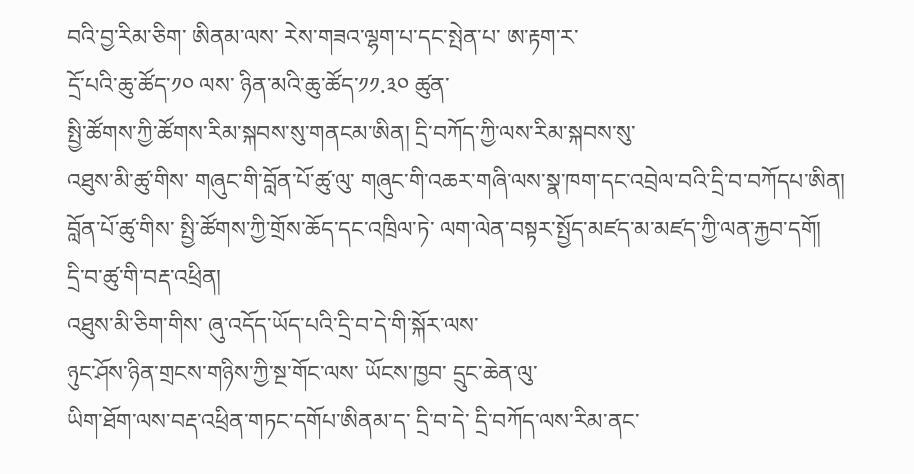བའི་བྱ་རིམ་ཅིག་ ཨིནམ་ལས་ རེས་གཟའ་ལྷག་པ་དང་སྤེན་པ་ ཨ་རྟག་ར་
དྲོ་པའི་ཆུ་ཚོད་༡༠ ལས་ ཉིན་མའི་ཆུ་ཚོད་༡༡.༣༠ ཚུན་
སྤྱི་ཚོགས་ཀྱི་ཚོགས་རིམ་སྐབས་སུ་གནངམ་ཨིན། དྲི་བཀོད་ཀྱི་ལས་རིམ་སྐབས་སུ་
འཐུས་མི་ཚུ་གིས་ གཞུང་གི་བློན་པོ་ཚུ་ལུ་ གཞུང་གི་འཆར་གཞི་ལས་སྣ་ཁག་དང་འབྲེལ་བའི་དྲི་བ་བཀོདཔ་ཨིན།
བློན་པོ་ཚུ་གིས་ སྤྱི་ཚོགས་ཀྱི་གྲོས་ཆོད་དང་འཁྲིལ་ཏེ་ ལག་ལེན་བསྟར་སྤྱོད་མཛད་མ་མཛད་ཀྱི་ལན་རྐྱབ་དགོ།
དྲི་བ་ཚུ་གི་བརྡ་འཕྲིན།
འཐུས་མི་ཅིག་གིས་ ཞུ་འདོད་ཡོད་པའི་དྲི་བ་དེ་གི་སྐོར་ལས་
ཉུང་ཤོས་ཉིན་གྲངས་གཉིས་ཀྱི་སྔ་གོང་ལས་ ཡོངས་ཁྱབ་ དྲུང་ཆེན་ལུ་
ཡིག་ཐོག་ལས་བརྡ་འཕྲིན་གཏང་དགོཔ་ཨིནམ་ད་ དྲི་བ་དེ་ དྲི་བཀོད་ལས་རིམ་ནང་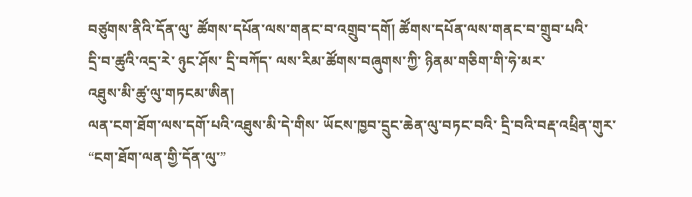བཙུགས་ནིའི་དོན་ལུ་ ཚོགས་དཔོན་ལས་གནང་བ་འགྲུབ་དགོ། ཚོགས་དཔོན་ལས་གནང་བ་གྲུབ་པའི་
དྲི་བ་ཚུའི་འདྲ་རེ་ ཉུང་ཤོས་ དྲི་བཀོད་ ལས་རིམ་ཚོགས་བཞུགས་ཀྱི་ ཉིནམ་གཅིག་གི་ཧེ་མར་
འཐུས་མི་ཚུ་ལུ་གཏངམ་ཨིན།
ལན་ངག་ཐོག་ལས་དགོ་པའི་འཐུས་མི་དེ་གིས་ ཡོངས་ཁྱབ་དྲུང་ཆེན་ལུ་བཏང་བའི་ དྲི་བའི་བརྡ་འཕྲིན་གུར་
“ངག་ཐོག་ལན་གྱི་དོན་ལུ་”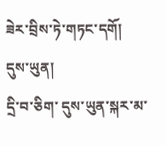ཟེར་བྲིས་ཏེ་གཏང་དགོ།
དུས་ཡུན།
དྲི་བ་ཅིག་ དུས་ཡུན་སྐར་མ་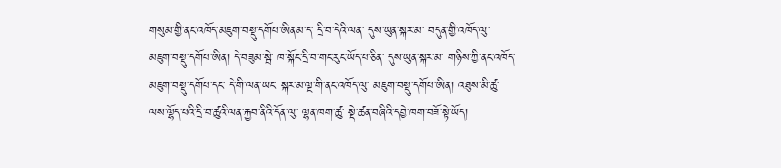གསུམ་གྱི་ནང་འཁོད་མཇུག་བསྡུ་དགོཔ་ཨིནམ་ད་ དྲི་བ་དེའི་ལན་ དུས་ཡུན་སྐར་མ་ བདུན་གྱི་འཁོད་ལུ་ མཇུག་བསྡུ་དགོཔ་ཨིན། དེ་བཟུམ་སྦེ་ ཁ་སྐོང་དྲི་བ་གང་རུང་ཡོད་པ་ཅིན་ དུས་ཡུན་སྐར་མ་ གཉིས་ཀྱི་ནང་འཁོད་མཇུག་བསྡུ་དགོཔ་དང་ དེ་གི་ལན་ཡང་ སྐར་མ་ལྔ་གི་ནང་འཁོད་ལུ་ མཇུག་བསྡུ་དགོཔ་ཨིན། འཐུས་མི་ཚུ་ལས་ལྷོད་པའི་དྲི་བ་ཚུའི་ལན་རྐྱབ་ནིའི་དོན་ལུ་ ལྷན་ཁག་ཚུ་ སྡེ་ཚན་བཞིའི་དབྱེ་ཁག་བཟོ་སྟེ་ཡོད།